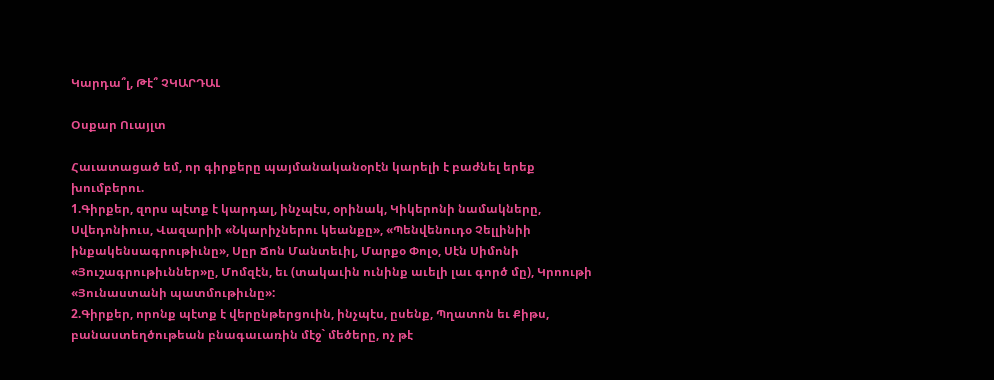Կարդա՞լ, Թէ՞ ՉԿԱՐԴԱԼ

Օսքար Ուայլտ

Հաւատացած եմ, որ գիրքերը պայմանականօրէն կարելի է բաժնել երեք խումբերու.
1.Գիրքեր, զորս պէտք է կարդալ, ինչպէս, օրինակ, Կիկերոնի նամակները, Սվեդոնիուս, Վազարիի «Նկարիչներու կեանքը», «Պենվենուդօ Չելլինիի ինքակենսագրութիւնը», Սըր Ճոն Մանտեւիլ, Մարքօ Փոլօ, Սէն Սիմոնի «Յուշագրութիւններ»ը, Մոմզէն, եւ (տակաւին ունինք աւելի լաւ գործ մը), Կրոութի «Յունաստանի պատմութիւնը»:
2.Գիրքեր, որոնք պէտք է վերընթերցուին, ինչպէս, ըսենք, Պղատոն եւ Քիթս, բանաստեղծութեան բնագաւառին մէջ` մեծերը, ոչ թէ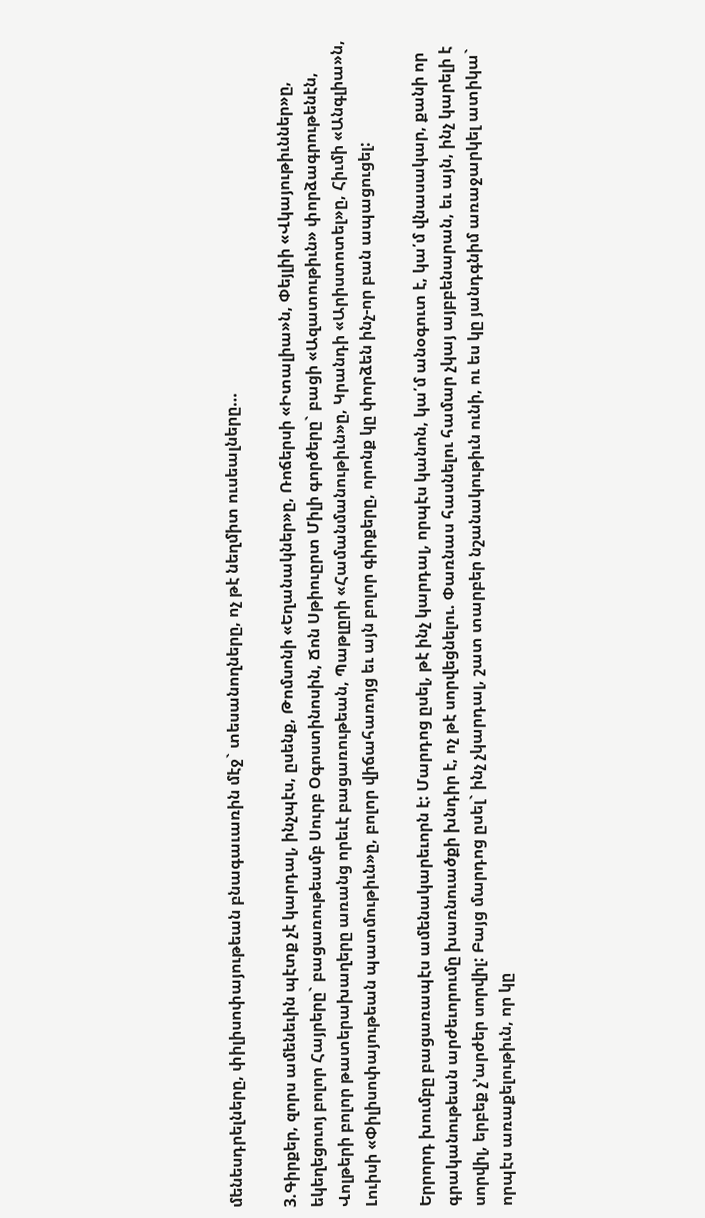մենեսդրելները, փիլիսոփայութեան բնագաւառին մէջ` տեսանողները, ոչ թէ նեղմիտ ուսեալները…

3.Գիրքեր, զորս ամենեւին պէտք չէ կարդալ, ինչպէս, ըսենք, Թոմսոնի «Եղանակներ»ը, Ռոճերսի «Իտալիա»ն, Փեյլիի «Վկայութիւններ»ը, եկեղեցուոյ բոլոր Հայրերը` բացառութեամբ Սուրբ Օգոստինոսին, Ճոն Սթիուըրտ Միլի գործերը` բացի «Ազատութիւն» փորձագրութենէն, Վոլթերի բոլոր թատերախաղերը առանց որեւէ բացառութեան, Պաթլըրի «Համանմանութիւն»ը, Կրանդի «Արիստոտել»ը, Հիւմի «Անգլիա»ն, Լուիսի «Փիլիսոփայութեան պատմութիւն»ը, բոլոր վիճահառոյց եւ այն բոլոր գիրքերը, որոնք կը փորձեն ինչ-որ բան ապացուցել:

Երրորդ խումբը բացառապէս ամենակարեւորն է: Մարդոց ըսել, թէ ինչ կարդալ, որպէս կանոն, կա՛մ անօգուտ է, կա՛մ վնասակար, քանի որ գրականութեան արժեւորումը խառնուածքի խնդիր է, ոչ թէ սորվեցնելու. Փառնաս հասնելու համար չկայ այբբենարան, եւ այն, ինչ կարելի է սորվիլ, երբեք չ’արժեր սորվիլ: Բայց մարդոց ըսել` ինչ չկարդալ, շատ տարբեր նշանակութիւն ունի, ու ես կը յանդգնիմ առաջարկել ատիկա` որպէս առաքելութիւն, որ կը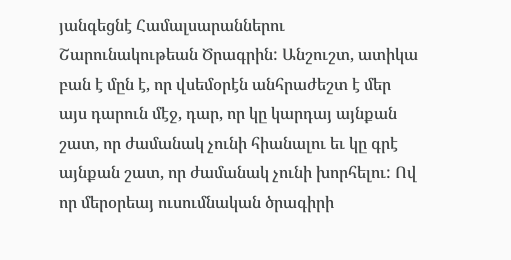յանգեցնէ Համալսարաններու Շարունակութեան Ծրագրին: Անշուշտ, ատիկա բան է մըն է, որ վսեմօրէն անհրաժեշտ է մեր այս դարուն մէջ, դար, որ կը կարդայ այնքան շատ, որ ժամանակ չունի հիանալու եւ կը գրէ այնքան շատ, որ ժամանակ չունի խորհելու: Ով որ մերօրեայ ուսումնական ծրագիրի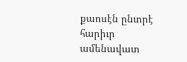քաոսէն ընտրէ հարիւր ամենավատ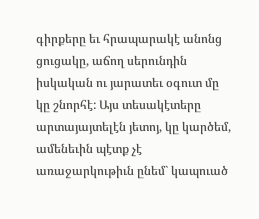գիրքերը եւ հրապարակէ անոնց ցուցակը, աճող սերունդին իսկական ու յարատեւ օգուտ մը կը շնորհէ: Այս տեսակէտերը արտայայտելէն յետոյ, կը կարծեմ, ամենեւին պէտք չէ առաջարկութիւն ընեմ` կապուած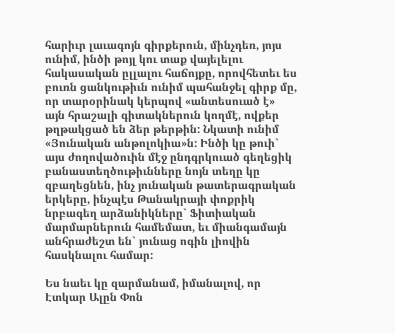հարիւր լաւագոյն գիրքերուն, մինչդեռ, յոյս ունիմ, ինծի թոյլ կու տաք վայելելու հակասական ըլլալու հաճոյքը, որովհետեւ ես բուռն ցանկութիւն ունիմ պահանջել գիրք մը, որ տարօրինակ կերպով «անտեսուած է» այն հրաշալի գիտակներուն կողմէ, ովքեր թղթակցած են ձեր թերթին: Նկատի ունիմ «Յունական անթոլոկիա»ն: Ինծի կը թուի` այս ժողովածուին մէջ ընդգրկուած գեղեցիկ բանաստեղծութիւնները նոյն տեղը կը զբաղեցնեն, ինչ յունական թատերագրական երկերը, ինչպէս Թանակրայի փոքրիկ նրբագեղ արձանիկները` Ֆիտիական մարմարներուն համեմատ, եւ միանգամայն անհրաժեշտ են` յունաց ոգին լիովին հասկնալու համար:

Ես նաեւ կը զարմանամ, իմանալով, որ Էտկար Ալըն Փոն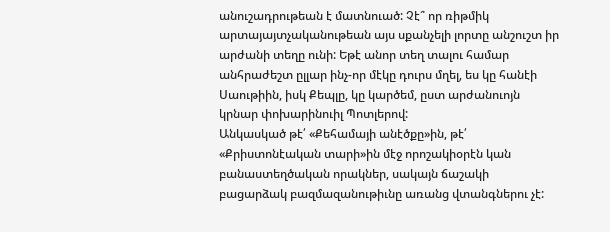անուշադրութեան է մատնուած: Չէ՞ որ ռիթմիկ արտայայտչականութեան այս սքանչելի լորտը անշուշտ իր արժանի տեղը ունի: Եթէ անոր տեղ տալու համար անհրաժեշտ ըլլար ինչ-որ մէկը դուրս մղել, ես կը հանէի Սաութիին, իսկ Քեպլը, կը կարծեմ, ըստ արժանուոյն կրնար փոխարինուիլ Պոտլերով:
Անկասկած թէ՛ «Քեհամայի անէծքը»ին, թէ՛ «Քրիստոնէական տարի»ին մէջ որոշակիօրէն կան բանաստեղծական որակներ, սակայն ճաշակի բացարձակ բազմազանութիւնը առանց վտանգներու չէ: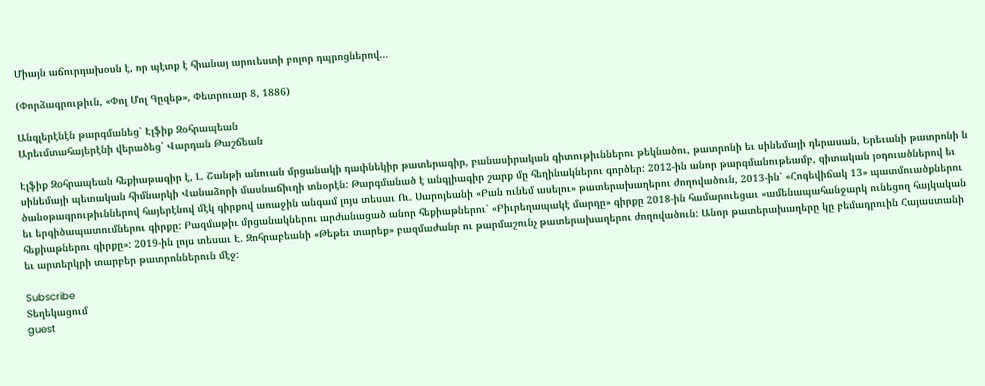Միայն աճուրդախօսն է, որ պէտք է հիանայ արուեստի բոլոր դպրոցներով…

(Փորձագրութիւն, «Փոլ Մոլ Գըզեթ», Փետրուար 8, 1886)

Անգլերէնէն թարգմանեց` Էլֆիք Զօհրապեան
Արեւմտահայերէնի վերածեց՝ Վարդան Թաշճեան

Էլֆիք Զoհրապեան հեքիաթագիր է, Լ. Շանթի անուան մրցանակի դափնեկիր թատերագիր, բանասիրական գիտութիւններու թեկնածու, թատրոնի եւ սինեմայի դերասան, Երեւանի թատրոնի և սինեմայի պետական հիմնարկի Վանաձորի մասնաճիւղի տնօրէն: Թարգմանած է անգլիագիր շարք մը հեղինակներու գործեր: 2012-ին անոր թարգմանութեամբ, գիտական յօդուածներով եւ ծանօթագրութիւններով հայերէնով մէկ գիրքով առաջին անգամ լոյս տեսաւ Ու. Սարոյեանի «Բան ունեմ ասելու» թատերախաղերու ժողովածուն, 2013-ին՝ «Հոգեվիճակ 13» պատմուածքներու եւ երգիծապատումներու գիրքը: Բազմաթիւ մրցանակներու արժանացած անոր հեքիաթներու` «Բիւրեղապակէ մարդը» գիրքը 2018-ին համարուեցաւ «ամենապահանջարկ ունեցող հայկական հեքիաթներու գիրքը»: 2019-ին լոյս տեսաւ Է. Զոհրաբեանի «Թեթեւ տարեք» բազմաժանր ու թարմաշունչ թատերախաղերու ժողովածուն: Անոր թատերախաղերը կը բեմադրուին Հայաստանի եւ արտերկրի տարբեր թատրոններուն մէջ:

Subscribe
Տեղեկացում
guest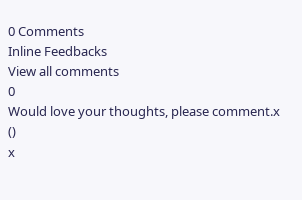0 Comments
Inline Feedbacks
View all comments
0
Would love your thoughts, please comment.x
()
x